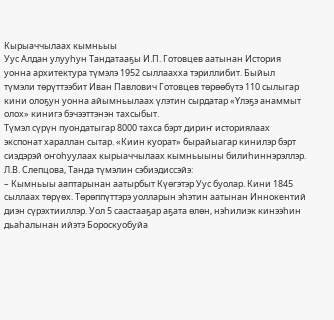Кырыаччылаах кымньыы
Уус Алдан улууһун Тандатааҕы И.П. Готовцев аатынан История уонна архитектура түмэлэ 1952 сыллаахха тэриллибит. Быйыл түмэли төрүттээбит Иван Павлович Готовцев төрөөбүтэ 110 сылыгар кини олоҕун уонна айымньылаах үлэтин сырдатар «Үлэҕэ анаммыт олох» кинигэ бэчээттэнэн тахсыбыт.
Түмэл сүрүн пуондатыгар 8000 тахса бэрт дириҥ историялаах экспонат хараллан сытар. «Киин куорат» бырайыагар кинилэр бэрт сиэдэрэй оҥоһуулаах кырыаччылаах кымньыыны билиһиннэрэллэр.
Л.В. Слепцова, Танда түмэлин сэбиэдиссэйэ:
– Кымньыы ааптарынан аатырбыт Күөгэтэр Уус буолар. Кини 1845 сыллаах төрүөх. Төрөппүттэрэ уолларын эһэтин аатынан Иннокентий диэн сүрэхтииллэр. Уол 5 саастааҕар аҕата өлөн, нэһилиэк кинээһин дьаһалынан ийэтэ Бороскуобуйа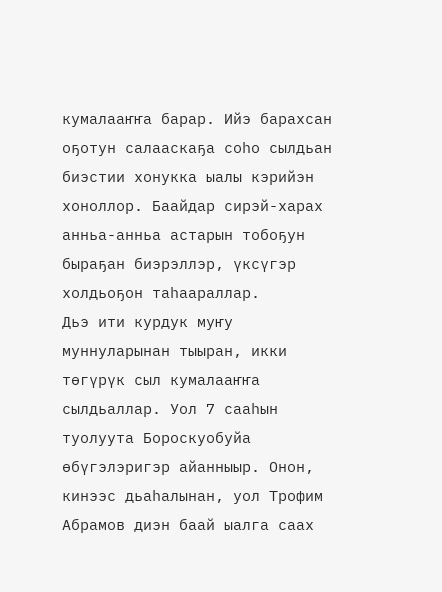кумалааҥҥа барар. Ийэ барахсан оҕотун салааскаҕа соһо сылдьан биэстии хонукка ыалы кэрийэн хоноллор. Баайдар сирэй-харах анньа-анньа астарын тобоҕун быраҕан биэрэллэр, үксүгэр холдьоҕон таһаараллар.
Дьэ ити курдук муҥу муннуларынан тыыран, икки төгүрүк сыл кумалааҥҥа сылдьаллар. Уол 7 сааһын туолуута Бороскуобуйа өбүгэлэригэр айанныыр. Онон, кинээс дьаһалынан, уол Трофим Абрамов диэн баай ыалга саах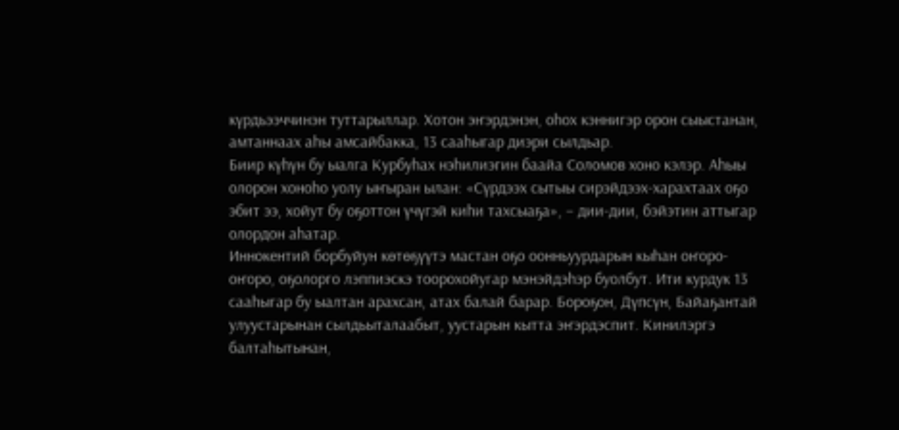күрдьээччинэн туттарыллар. Хотон эҥэрдэнэн, оһох кэннигэр орон сыыстанан, амтаннаах аһы амсайбакка, 13 сааһыгар диэри сылдьар.
Биир күһүн бу ыалга Курбуһах нэһилиэгин баайа Соломов хоно кэлэр. Аһыы олорон хоноһо уолу ыҥыран ылан: «Сүрдээх сытыы сирэйдээх-харахтаах оҕо эбит ээ, хойут бу оҕоттон үчүгэй киһи тахсыаҕа», – дии-дии, бэйэтин аттыгар олордон аһатар.
Иннокентий борбуйун көтөҕүүтэ мастан оҕо оонньуурдарын кыһан оҥоро-оҥоро, оҕолорго лэппиэскэ тоорохойугар мэнэйдэһэр буолбут. Ити курдук 13 сааһыгар бу ыалтан арахсан, атах балай барар. Бороҕон, Дүпсүн, Байаҕантай улуустарынан сылдьыталаабыт, уустарын кытта эҥэрдэспит. Кинилэргэ балтаһытынан,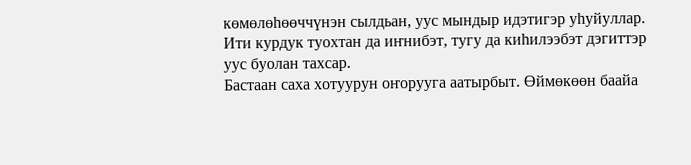көмөлөһөөччүнэн сылдьан, уус мындыр идэтигэр уһуйуллар. Ити курдук туохтан да иҥнибэт, тугу да киһилээбэт дэгиттэр уус буолан тахсар.
Бастаан саха хотуурун оҥорууга аатырбыт. Өймөкөөн баайа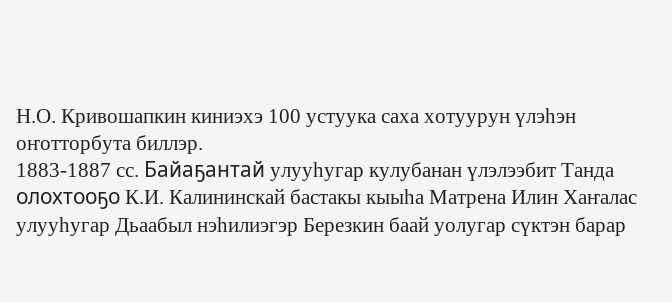Н.О. Кривошапкин киниэхэ 100 устуука саха хотуурун үлэһэн оҥотторбута биллэр.
1883-1887 сс. Байаҕантай улууһугар кулубанан үлэлээбит Танда олохтооҕо К.И. Калининскай бастакы кыыһа Матрена Илин Хаҥалас улууһугар Дьаабыл нэһилиэгэр Березкин баай уолугар сүктэн барар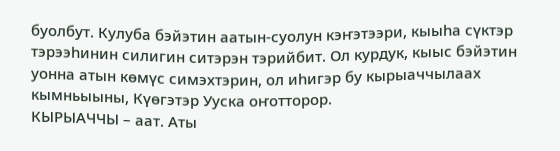буолбут. Кулуба бэйэтин аатын-суолун кэҥэтээри, кыыһа сүктэр тэрээһинин силигин ситэрэн тэрийбит. Ол курдук, кыыс бэйэтин уонна атын көмүс симэхтэрин, ол иһигэр бу кырыаччылаах кымньыыны, Күөгэтэр Ууска оҥотторор.
КЫРЫАЧЧЫ – аат. Аты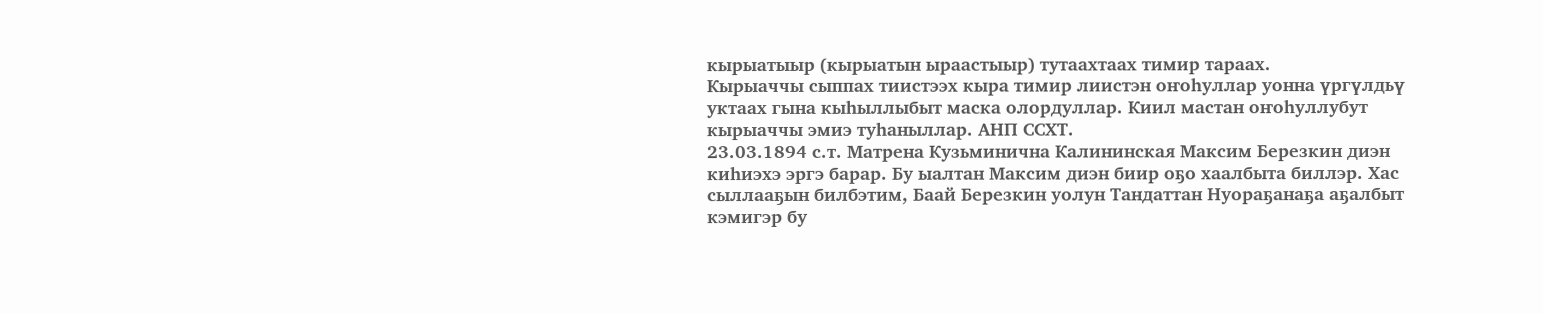кырыатыыр (кырыатын ыраастыыр) тутаахтаах тимир тараах.
Кырыаччы сыппах тиистээх кыра тимир лиистэн оҥоһуллар уонна үргүлдьү уктаах гына кыһыллыбыт маска олордуллар. Киил мастан оҥоһуллубут кырыаччы эмиэ туһаныллар. АНП ССХТ.
23.03.1894 с.т. Матрена Кузьминична Калининская Максим Березкин диэн киһиэхэ эргэ барар. Бу ыалтан Максим диэн биир оҕо хаалбыта биллэр. Хас сыллааҕын билбэтим, Баай Березкин уолун Тандаттан Нуораҕанаҕа аҕалбыт кэмигэр бу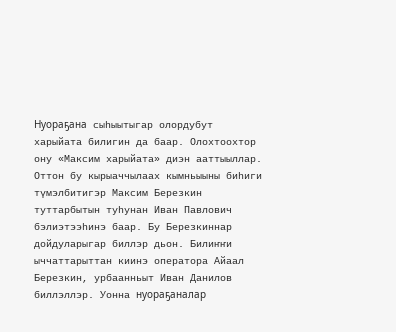Нуораҕана сыһыытыгар олордубут харыйата билигин да баар. Олохтоохтор ону «Максим харыйата» диэн ааттыыллар.
Оттон бу кырыаччылаах кымньыыны биһиги түмэлбитигэр Максим Березкин туттарбытын туһунан Иван Павлович бэлиэтээһинэ баар. Бу Березкиннар дойдуларыгар биллэр дьон. Билиҥҥи ыччаттарыттан киинэ оператора Айаал Березкин, урбаанньыт Иван Данилов биллэллэр. Уонна нуораҕаналар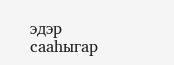эдэр сааһыгар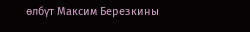өлбүт Максим Березкины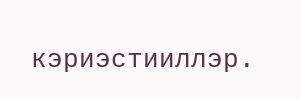кэриэстииллэр.